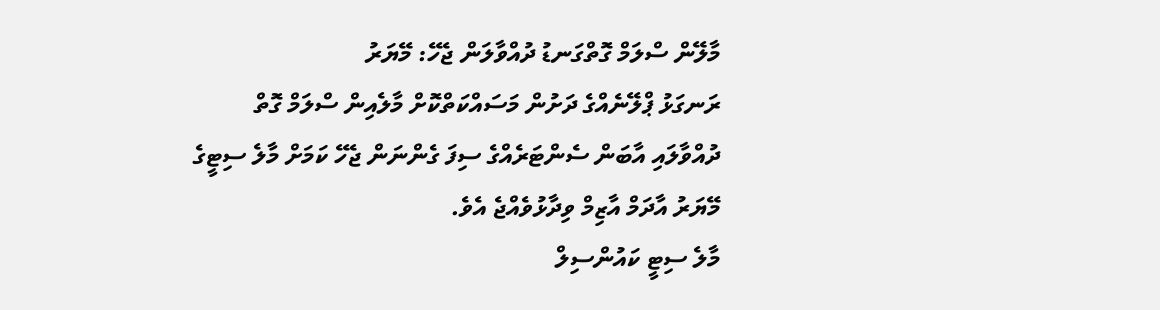މާލޭން ސްލަމް ގޮތްގަނޑު ދުއްވާލަން ޖެހޭ: މޭޔަރު
ރަނގަޅު ޕްލޭނެއްގެ ދަށުން މަސައްކަތްކޮށް މާލެއިން ސްލަމް ގޮތް ދުއްވާލައި އާބަން ސެންޓަރެއްގެ ސިފަ ގެންނަން ޖެހޭ ކަމަށް މާލެ ސިޓީގެ މޭޔަރު އާދަމް އާޒިމް ވިދާޅުވެއްޖެ އެވެ.
މާލެ ސިޓީ ކައުންސިލް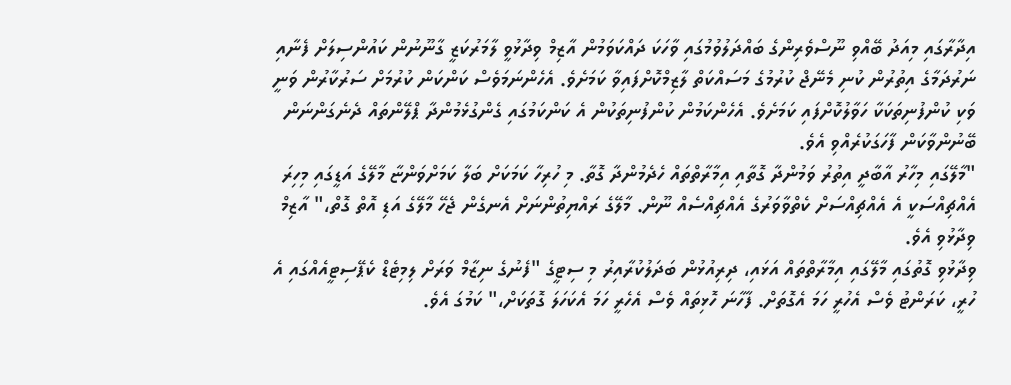އިދާރާގައި މިއަދު ބޭއްވި ނޫސްވެރިންގެ ބައްދަލުވުމުގައި ވާހަކަ ދައްކަވަމުން އާޒިމް ވިދާޅުވީ ލާމަރުކަޒީ ގާނޫނުން ކައުންސިލަށް ފެނާއި ނަރުދަމާގެ އިތުރުން ކުނި މެނޭޖް ކުރުމުގެ މަސައްކަތް ލާޒިމްކޮށްފައިވާ ކަމަށެވެ. އެހެންނަމަވެސް ކަންކަން ކުރުމަށް ސަރުކާރުން ވަނީ ވަކި ކުންފުނިތަކަކާ ހަވާލުކޮށްފައި ކަމަށެވެ. އެހެންކަމުން ކުންފުނިތަކުން އެ ކަންކަމުގައި ގެންގުޅެމުންދާ ޕްލޭންތައް ދެނެގަންނަން ބޭނުންވާކަން ފާހަގަކުރެއްވި އެވެ.
"މާލޭގައި މިހާރު އާބާދީ އިތުރު ވަމުންދާ ގޮތާއި އިމާރާތްތައް ހެދެމުންދާ ގޮތާ. މި ހުރިހާ ކަމަކަށް ބަލާ ކަމަށްވަންޏާ މާލޭގެ އަޑީގައި މިހިރަ އެއްޗިއްސަކީ އެ އެއްޗިއްސަށް ކެތްވާވަރުގެ އެއްޗިއްސެއް ނޫން. މާލޭގެ ރައްޔިތުންނަށް އެނގެން ޖެހޭ މާލޭގެ އަޑި އޮތް ގޮތް،" އާޒިމް ވިދާޅުވި އެވެ.
ވިދާޅުވި ގޮތުގައި މާލޭގައި އިމާރާތްތައް އަޅައި، ދިރިއުޅުން ބަދަލުކުރާއިރު މި ސިޓީގެ "ފެނުގެ ނިޒާމް ވަރަށް ލިމިޓެޑް ކެޕޭސިޓީއެއްގައި އެ ހުރީ، ކަރަންޓު ވެސް އެހުރީ ހަމަ އެގޮތަށް. ފާހާނަ ހޮޅިތައް ވެސް އެހެރީ ހަމަ އެކަހަލަ ގޮތަކަށް،" ކަމުގަ އެވެ.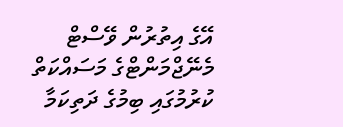އޭގެ އިތުރުން ވޭސްޓް މެނޭޖްމަންޓްގެ މަސައްކަތް ކުރުމުގައި ބިމުގެ ދަތިކަމާ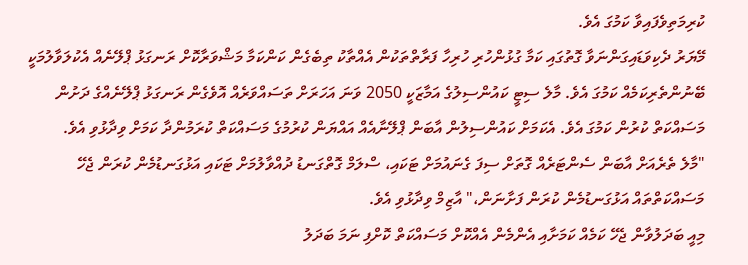ކުރިމަތިވެފައިވާ ކަމުގަ އެވެ.
މޭޔަރު ދެކިވަޑައިގަންނަވާ ގޮތުގައި ކަމާ ގުޅުންހުރި ހުރިހާ ފަރާތްތަކުން އެއްތާކު ތިބެގެން ކަންކަމާ މަޝްވަރާކޮށް ރަނގަޅު ޕްލޭނެއް އެކުލަވާލުމަކީ ބޭނުންތެރިކަމެއް ކަމުގަ އެވެ. މާލެ ސިޓީ ކައުންސިލުގެ އަމާޒަކީ 2050 ވަނަ އަހަރަށް ތަސައްވަރެއް އޮވެގެން ރަނގަޅު ޕްލޭނެއްގެ ދަށުން މަސައްކަތް ކުރުން ކަމުގަ އެވެ. އެކަމަށް ކައުންސިލުން އާބަން ޕްލޭނާއެއް އައްޔަން ކުރުމުގެ މަސައްކަތް ކުރަމުންދާ ކަމަށް ވިދާޅުވި އެވެ.
"މާލެ ތެރެއަށް އާބަން ސެންޓަރެއް ގޮތަށް ސިފަ ގެނައުމަށް ޓަކައި، ސްލަމް ގޮތްގަނޑު ދުއްވާލުމަށް ޓަކައި އަޅުގަނޑުމެން ކުރަން ޖެހޭ މަސައްކަތްތައް އަޅުގަނޑުމެން ކުރަން ފަށާނަން،" އާޒިމް ވިދާޅުވި އެވެ.
މިއީ ބަދަލުވާން ޖެހޭ ކަމެއް ކަމަށާއި އެންމެން އެއްކޮށް މަސައްކަތް ކޮށްފި ނަމަ ބަދަލު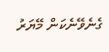ގެނެވޭނެކަން މޭޔަރު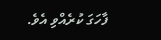ފާހަގަ ކުރެއްވި އެވެ.